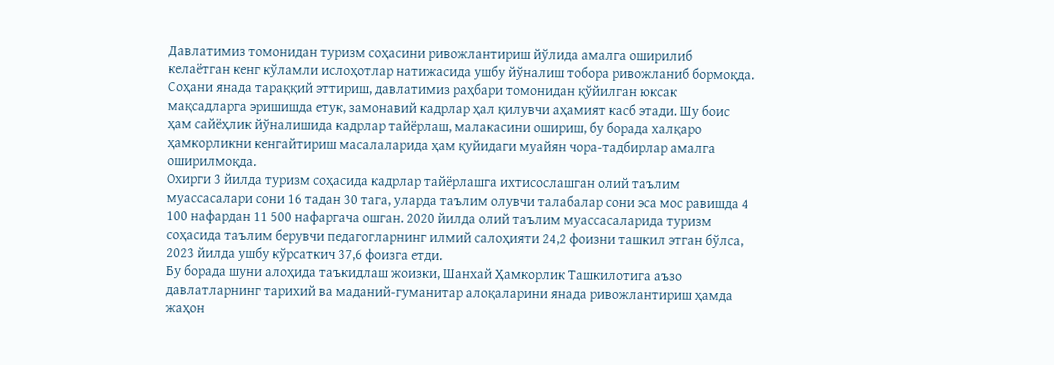Давлатимиз томонидан туризм соҳасини ривожлантириш йўлида амалга оширилиб келаётган кенг кўламли ислоҳотлар натижасида ушбу йўналиш тобора ривожланиб бормоқда. Соҳани янада тараққий эттириш, давлатимиз раҳбари томонидан қўйилган юксак мақсадларга эришишда етук, замонавий кадрлар ҳал қилувчи аҳамият касб этади. Шу боис ҳам сайёҳлик йўналишида кадрлар тайёрлаш, малакасини ошириш, бу борада халқаро ҳамкорликни кенгайтириш масалаларида ҳам қуйидаги муайян чора-тадбирлар амалга оширилмоқда.
Охирги 3 йилда туризм соҳасида кадрлар тайёрлашга ихтисослашган олий таълим муассасалари сони 16 тадан 30 тага, уларда таълим олувчи талабалар сони эса мос равишда 4 100 нафардан 11 500 нафаргача ошган. 2020 йилда олий таълим муассасаларида туризм соҳасида таълим берувчи педагогларнинг илмий салоҳияти 24,2 фоизни ташкил этган бўлса, 2023 йилда ушбу кўрсаткич 37,6 фоизга етди.
Бу борада шуни алоҳида таъкидлаш жоизки, Шанхай Ҳамкорлик Ташкилотига аъзо давлатларнинг тарихий ва маданий-гуманитар алоқаларини янада ривожлантириш ҳамда жаҳон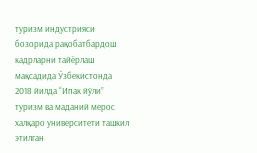туризм индустрияси бозорида рақобатбардош кадрларни тайёрлаш мақсадида Ўзбекистонда 2018 йилда “Ипак йўли” туризм ва маданий мерос халқаро университети ташкил этилган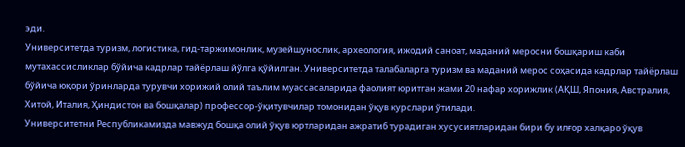эди.
Университетда туризм, логистика, гид-таржимонлик, музейшунослик, археология, ижодий саноат, маданий меросни бошқариш каби мутахассисликлар бўйича кадрлар тайёрлаш йўлга қўйилган. Университетда талабаларга туризм ва маданий мерос соҳасида кадрлар тайёрлаш бўйича юқори ўринларда турувчи хорижий олий таълим муассасаларида фаолият юритган жами 20 нафар хорижлик (АҚШ, Япония, Австралия, Хитой, Италия, Ҳиндистон ва бошқалар) профессор-ўқитувчилар томонидан ўқув курслари ўтилади.
Университетни Республикамизда мавжуд бошқа олий ўқув юртларидан ажратиб турадиган хусусиятларидан бири бу илғор халқаро ўқув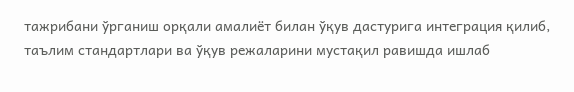тажрибани ўрганиш орқали амалиёт билан ўқув дастурига интеграция қилиб, таълим стандартлари ва ўқув режаларини мустақил равишда ишлаб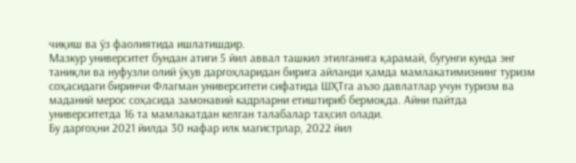чиқиш ва ўз фаолиятида ишлатишдир.
Мазкур университет бундан атиги 5 йил аввал ташкил этилганига қарамай, бугунги кунда энг таниқли ва нуфузли олий ўқув даргоҳларидан бирига айланди ҳамда мамлакатимизнинг туризм соҳасидаги биринчи Флагман университети сифатида ШҲТга аъзо давлатлар учун туризм ва маданий мерос соҳасида замонавий кадрларни етиштириб бермоқда. Айни пайтда университетда 16 та мамлакатдан келган талабалар таҳсил олади.
Бу даргоҳни 2021 йилда 30 нафар илк магистрлар, 2022 йил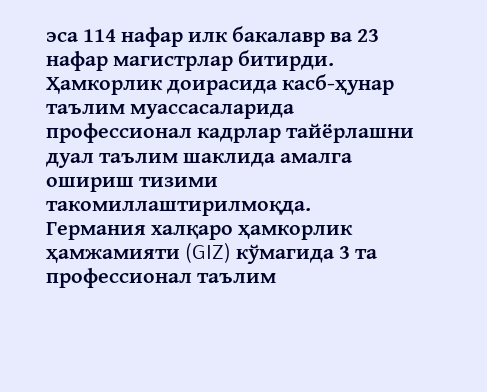эса 114 нафар илк бакалавр ва 23 нафар магистрлар битирди. Ҳамкорлик доирасида касб-ҳунар таълим муассасаларида профессионал кадрлар тайёрлашни дуал таълим шаклида амалга ошириш тизими такомиллаштирилмоқда.
Германия халқаро ҳамкорлик ҳамжамияти (GIZ) кўмагида 3 та профессионал таълим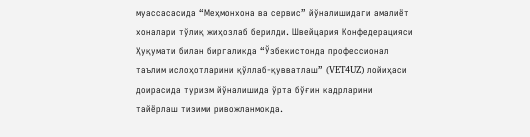муассасасида “Меҳмонхона ва сервис” йўналишидаги амалиёт хоналари тўлиқ жиҳозлаб берилди. Швейцария Конфедерацияси Ҳуқумати билан биргаликда “Ўзбекистонда профессионал таълим ислоҳотларини қўллаб-қувватлаш” (VET4UZ) лойиҳаси доирасида туризм йўналишида ўрта бўғин кадрларини тайёрлаш тизими ривожланмокда.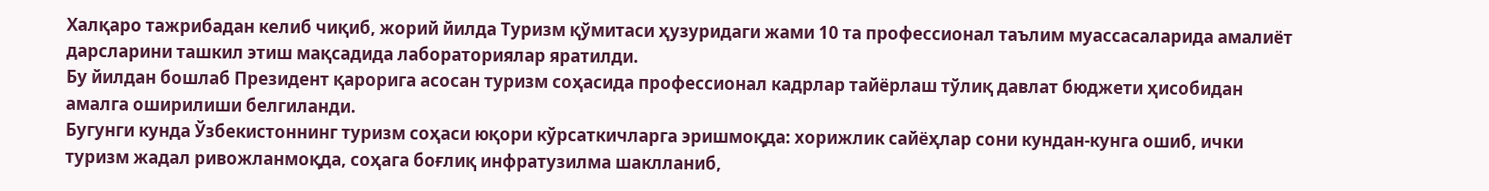Халқаро тажрибадан келиб чиқиб, жорий йилда Туризм қўмитаси ҳузуридаги жами 10 та профессионал таълим муассасаларида амалиёт дарсларини ташкил этиш мақсадида лабораториялар яратилди.
Бу йилдан бошлаб Президент қарорига асосан туризм соҳасида профессионал кадрлар тайёрлаш тўлиқ давлат бюджети ҳисобидан амалга оширилиши белгиланди.
Бугунги кунда Ўзбекистоннинг туризм соҳаси юқори кўрсаткичларга эришмоқда: хорижлик сайёҳлар сони кундан-кунга ошиб, ички туризм жадал ривожланмоқда, соҳага боғлиқ инфратузилма шаклланиб,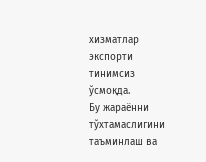хизматлар экспорти тинимсиз ўсмоқда.
Бу жараённи тўхтамаслигини таъминлаш ва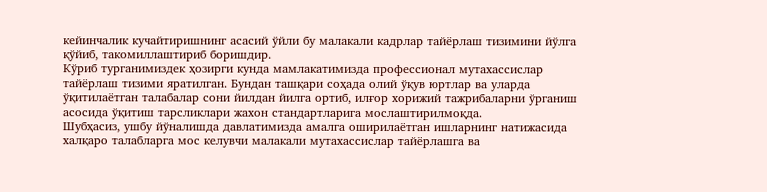кейинчалик кучайтиришнинг асасий ўйли бу малакали кадрлар тайёрлаш тизимини йўлга қўйиб, такомиллаштириб боришдир.
Кўриб турганимиздек ҳозирги кунда мамлакатимизда профессионал мутахассислар тайёрлаш тизими яратилган. Бундан ташқари соҳада олий ўқув юртлар ва уларда ўқитилаётган талабалар сони йилдан йилга ортиб, илғор хорижий тажрибаларни ўрганиш асосида ўқитиш тарсликлари жахон стандартларига мослаштирилмоқда.
Шубҳасиз, ушбу йўналишда давлатимизда амалга оширилаётган ишларнинг натижасида халқаро талабларга мос келувчи малакали мутахассислар тайёрлашга ва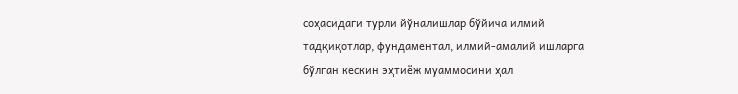соҳасидаги турли йўналишлар бўйича илмий тадқиқотлар, фундаментал, илмий-амалий ишларга бўлган кескин эҳтиёж муаммосини ҳал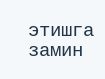этишга замин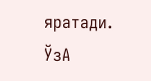яратади.
ЎзА